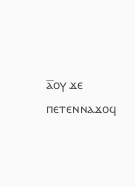ⲁ̅ⲟⲩ ϫⲉ ⲡⲉⲧⲉⲛⲛⲁϫⲟϥ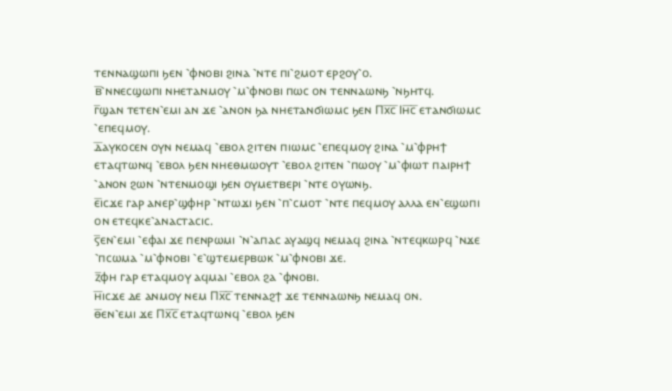ⲧⲉⲛⲛⲁϣⲱⲡⲓ ϧⲉⲛ ⳿ⲫⲛⲟⲃⲓ ϩⲓⲛⲁ ⳿ⲛⲧⲉ ⲡⲓ⳿ϩⲙⲟⲧ ⲉⲣϩⲟⲩ⳿ⲟ.
ⲃ̅⳿ⲛⲛⲉⲥϣⲱⲡⲓ ⲛⲏⲉⲧⲁⲛⲙⲟⲩ ⳿ⲙ⳿ⲫⲛⲟⲃⲓ ⲡⲱⲥ ⲟⲛ ⲧⲉⲛⲛⲁⲱⲛϧ ⳿ⲛϧⲏⲧϥ.
ⲅ̅ϣⲁⲛ ⲧⲉⲧⲉⲛ⳿ⲉⲙⲓ ⲁⲛ ϫⲉ ⳿ⲁⲛⲟⲛ ϧⲁ ⲛⲏⲉⲧⲁⲛϭⲓⲱⲙⲥ ϧⲉⲛ Ⲡⲭ̅ⲥ̅ Ⲓⲏ̅ⲥ̅ ⲉⲧⲁⲛϭⲓⲱⲙⲥ ⳿ⲉⲡⲉϥⲙⲟⲩ.
ⲇ̅ⲁⲩⲕⲟⲥⲉⲛ ⲟⲩⲛ ⲛⲉⲙⲁϥ ⳿ⲉⲃⲟⲗ ϩⲓⲧⲉⲛ ⲡⲓⲱⲙⲥ ⳿ⲉⲡⲉϥⲙⲟⲩ ϩⲓⲛⲁ ⳿ⲙ⳿ⲫⲣⲏϯ ⲉⲧⲁϥⲧⲱⲛϥ ⳿ⲉⲃⲟⲗ ϧⲉⲛ ⲛⲏⲉⲑⲙⲱⲟⲩⲧ ⳿ⲉⲃⲟⲗ ϩⲓⲧⲉⲛ ⳿ⲡⲱⲟⲩ ⳿ⲙ⳿ⲫⲓⲱⲧ ⲡⲁⲓⲣⲏϯ ⳿ⲁⲛⲟⲛ ϩⲱⲛ ⳿ⲛⲧⲉⲛⲙⲟϣⲓ ϧⲉⲛ ⲟⲩⲙⲉⲧⲃⲉⲣⲓ ⳿ⲛⲧⲉ ⲟⲩⲱⲛϧ.
ⲉ̅ⲓⲥϫⲉ ⲅⲁⲣ ⲁⲛⲉⲣ⳿ϣⲫⲏⲣ ⳿ⲛⲧⲱϫⲓ ϧⲉⲛ ⳿ⲡ⳿ⲥⲙⲟⲧ ⳿ⲛⲧⲉ ⲡⲉϥⲙⲟⲩ ⲁⲗⲗⲁ ⲉⲛ⳿ⲉϣⲱⲡⲓ ⲟⲛ ⲉⲧⲉϥⲕⲉ⳿ⲁⲛⲁⲥⲧⲁⲥⲓⲥ.
ⲋ̅ⲉⲛ⳿ⲉⲙⲓ ⳿ⲉⲫⲁⲓ ϫⲉ ⲡⲉⲛⲣⲱⲙⲓ ⳿ⲛ⳿ⲁⲡⲁⲥ ⲁⲩⲁϣϥ ⲛⲉⲙⲁϥ ϩⲓⲛⲁ ⳿ⲛⲧⲉϥⲕⲱⲣϥ ⳿ⲛϫⲉ ⳿ⲡⲥⲱⲙⲁ ⳿ⲙ⳿ⲫⲛⲟⲃⲓ ⳿ⲉ⳿ϣⲧⲉⲙⲉⲣⲃⲱⲕ ⳿ⲙ⳿ⲫⲛⲟⲃⲓ ϫⲉ.
ⲍ̅ⲫⲏ ⲅⲁⲣ ⲉⲧⲁϥⲙⲟⲩ ⲁϥⲙⲁⲓ ⳿ⲉⲃⲟⲗ ϩⲁ ⳿ⲫⲛⲟⲃⲓ.
ⲏ̅ⲓⲥϫⲉ ⲇⲉ ⲁⲛⲙⲟⲩ ⲛⲉⲙ Ⲡⲭ̅ⲥ̅ ⲧⲉⲛⲛⲁϩϯ ϫⲉ ⲧⲉⲛⲛⲁⲱⲛϧ ⲛⲉⲙⲁϥ ⲟⲛ.
ⲑ̅ⲉⲛ⳿ⲉⲙⲓ ϫⲉ Ⲡⲭ̅ⲥ̅ ⲉⲧⲁϥⲧⲱⲛϥ ⳿ⲉⲃⲟⲗ ϧⲉⲛ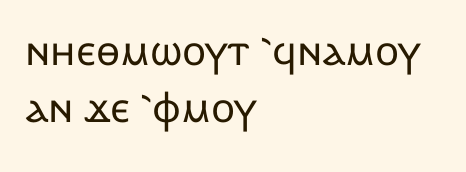ⲛⲏⲉⲑⲙⲱⲟⲩⲧ ⳿ϥⲛⲁⲙⲟⲩ ⲁⲛ ϫⲉ ⳿ⲫⲙⲟⲩ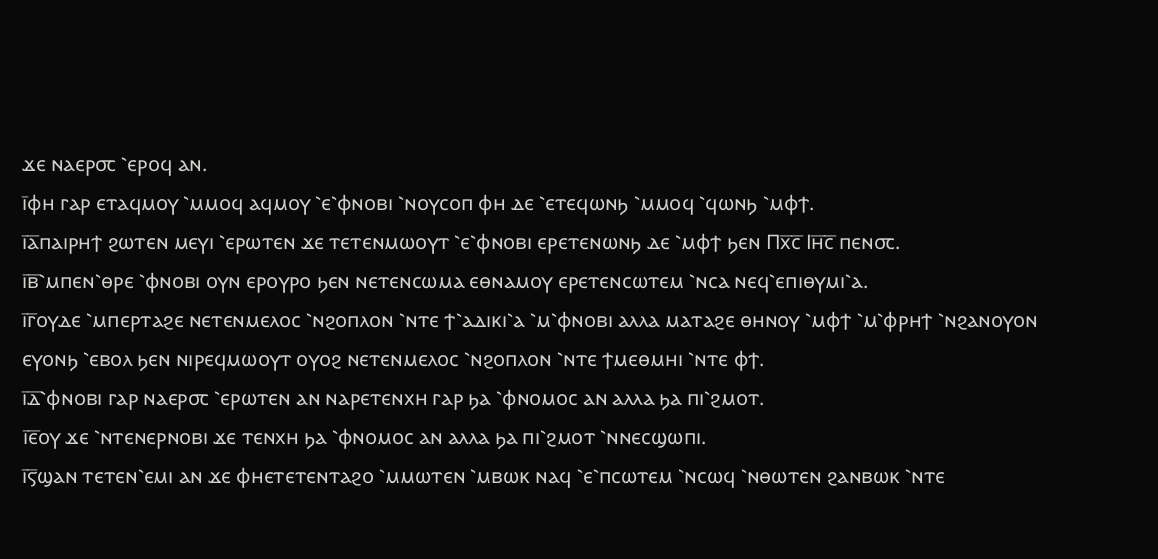ϫⲉ ⲛⲁⲉⲣ⳪ ⳿ⲉⲣⲟϥ ⲁⲛ.
ⲓ̅ⲫⲏ ⲅⲁⲣ ⲉⲧⲁϥⲙⲟⲩ ⳿ⲙⲙⲟϥ ⲁϥⲙⲟⲩ ⳿ⲉ⳿ⲫⲛⲟⲃⲓ ⳿ⲛⲟⲩⲥⲟⲡ ⲫⲏ ⲇⲉ ⳿ⲉⲧⲉϥⲱⲛϧ ⳿ⲙⲙⲟϥ ⳿ϥⲱⲛϧ ⳿ⲙⲫϯ.
ⲓ̅ⲁ̅ⲡⲁⲓⲣⲏϯ ϩⲱⲧⲉⲛ ⲙⲉⲩⲓ ⳿ⲉⲣⲱⲧⲉⲛ ϫⲉ ⲧⲉⲧⲉⲛⲙⲱⲟⲩⲧ ⳿ⲉ⳿ⲫⲛⲟⲃⲓ ⲉⲣⲉⲧⲉⲛⲱⲛϧ ⲇⲉ ⳿ⲙⲫϯ ϧⲉⲛ Ⲡⲭ̅ⲥ̅ Ⲓⲏ̅ⲥ̅ ⲡⲉⲛ⳪.
ⲓ̅ⲃ̅⳿ⲙⲡⲉⲛ⳿ⲑⲣⲉ ⳿ⲫⲛⲟⲃⲓ ⲟⲩⲛ ⲉⲣⲟⲩⲣⲟ ϧⲉⲛ ⲛⲉⲧⲉⲛⲥⲱⲙⲁ ⲉⲑⲛⲁⲙⲟⲩ ⲉⲣⲉⲧⲉⲛⲥⲱⲧⲉⲙ ⳿ⲛⲥⲁ ⲛⲉϥ⳿ⲉⲡⲓⲑⲩⲙⲓ⳿ⲁ.
ⲓ̅ⲅ̅ⲟⲩⲇⲉ ⳿ⲙⲡⲉⲣⲧⲁϩⲉ ⲛⲉⲧⲉⲛⲙⲉⲗⲟⲥ ⳿ⲛϩⲟⲡⲗⲟⲛ ⳿ⲛⲧⲉ ϯ⳿ⲁⲇⲓⲕⲓ⳿ⲁ ⳿ⲙ⳿ⲫⲛⲟⲃⲓ ⲁⲗⲗⲁ ⲙⲁⲧⲁϩⲉ ⲑⲏⲛⲟⲩ ⳿ⲙⲫϯ ⳿ⲙ⳿ⲫⲣⲏϯ ⳿ⲛϩⲁⲛⲟⲩⲟⲛ ⲉⲩⲟⲛϧ ⳿ⲉⲃⲟⲗ ϧⲉⲛ ⲛⲓⲣⲉϥⲙⲱⲟⲩⲧ ⲟⲩⲟϩ ⲛⲉⲧⲉⲛⲙⲉⲗⲟⲥ ⳿ⲛϩⲟⲡⲗⲟⲛ ⳿ⲛⲧⲉ ϯⲙⲉⲑⲙⲏⲓ ⳿ⲛⲧⲉ ⲫϯ.
ⲓ̅ⲇ̅⳿ⲫⲛⲟⲃⲓ ⲅⲁⲣ ⲛⲁⲉⲣ⳪ ⳿ⲉⲣⲱⲧⲉⲛ ⲁⲛ ⲛⲁⲣⲉⲧⲉⲛⲭⲏ ⲅⲁⲣ ϧⲁ ⳿ⲫⲛⲟⲙⲟⲥ ⲁⲛ ⲁⲗⲗⲁ ϧⲁ ⲡⲓ⳿ϩⲙⲟⲧ.
ⲓ̅ⲉ̅ⲟⲩ ϫⲉ ⳿ⲛⲧⲉⲛⲉⲣⲛⲟⲃⲓ ϫⲉ ⲧⲉⲛⲭⲏ ϧⲁ ⳿ⲫⲛⲟⲙⲟⲥ ⲁⲛ ⲁⲗⲗⲁ ϧⲁ ⲡⲓ⳿ϩⲙⲟⲧ ⳿ⲛⲛⲉⲥϣⲱⲡⲓ.
ⲓ̅ⲋ̅ϣⲁⲛ ⲧⲉⲧⲉⲛ⳿ⲉⲙⲓ ⲁⲛ ϫⲉ ⲫⲏⲉⲧⲉⲧⲉⲛⲧⲁϩⲟ ⳿ⲙⲙⲱⲧⲉⲛ ⳿ⲙⲃⲱⲕ ⲛⲁϥ ⳿ⲉ⳿ⲡⲥⲱⲧⲉⲙ ⳿ⲛⲥⲱϥ ⳿ⲛⲑⲱⲧⲉⲛ ϩⲁⲛⲃⲱⲕ ⳿ⲛⲧⲉ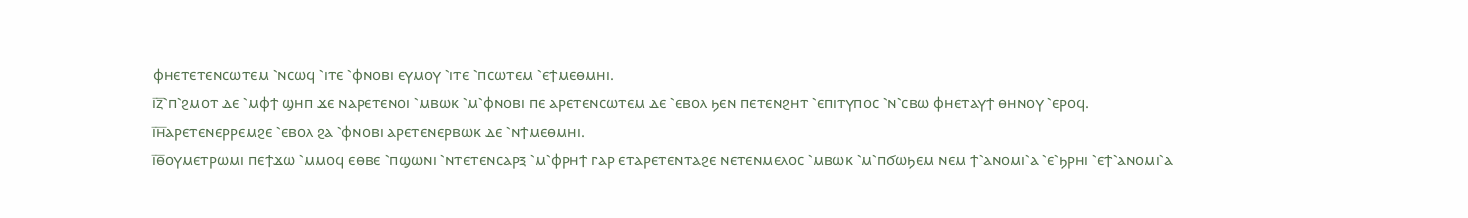ⲫⲏⲉⲧⲉⲧⲉⲛⲥⲱⲧⲉⲙ ⳿ⲛⲥⲱϥ ⳿ⲓⲧⲉ ⳿ⲫⲛⲟⲃⲓ ⲉⲩⲙⲟⲩ ⳿ⲓⲧⲉ ⳿ⲡⲥⲱⲧⲉⲙ ⳿ⲉϯⲙⲉⲑⲙⲏⲓ.
ⲓ̅ⲍ̅⳿ⲡ⳿ϩⲙⲟⲧ ⲇⲉ ⳿ⲙⲫϯ ϣⲏⲡ ϫⲉ ⲛⲁⲣⲉⲧⲉⲛⲟⲓ ⳿ⲙⲃⲱⲕ ⳿ⲙ⳿ⲫⲛⲟⲃⲓ ⲡⲉ ⲁⲣⲉⲧⲉⲛⲥⲱⲧⲉⲙ ⲇⲉ ⳿ⲉⲃⲟⲗ ϧⲉⲛ ⲡⲉⲧⲉⲛϩⲏⲧ ⳿ⲉⲡⲓⲧⲩⲡⲟⲥ ⳿ⲛ⳿ⲥⲃⲱ ⲫⲏⲉⲧⲁⲩϯ ⲑⲏⲛⲟⲩ ⳿ⲉⲣⲟϥ.
ⲓ̅ⲏ̅ⲁⲣⲉⲧⲉⲛⲉⲣⲣⲉⲙϩⲉ ⳿ⲉⲃⲟⲗ ϩⲁ ⳿ⲫⲛⲟⲃⲓ ⲁⲣⲉⲧⲉⲛⲉⲣⲃⲱⲕ ⲇⲉ ⳿ⲛϯⲙⲉⲑⲙⲏⲓ.
ⲓ̅ⲑ̅ⲟⲩⲙⲉⲧⲣⲱⲙⲓ ⲡⲉϯϫⲱ ⳿ⲙⲙⲟϥ ⲉⲑⲃⲉ ⳿ⲡϣⲱⲛⲓ ⳿ⲛⲧⲉⲧⲉⲛⲥⲁⲣⲝ ⳿ⲙ⳿ⲫⲣⲏϯ ⲅⲁⲣ ⲉⲧⲁⲣⲉⲧⲉⲛⲧⲁϩⲉ ⲛⲉⲧⲉⲛⲙⲉⲗⲟⲥ ⳿ⲙⲃⲱⲕ ⳿ⲙ⳿ⲡϭⲱϧⲉⲙ ⲛⲉⲙ ϯ⳿ⲁⲛⲟⲙⲓ⳿ⲁ ⳿ⲉ⳿ϧⲣⲏⲓ ⳿ⲉϯ⳿ⲁⲛⲟⲙⲓ⳿ⲁ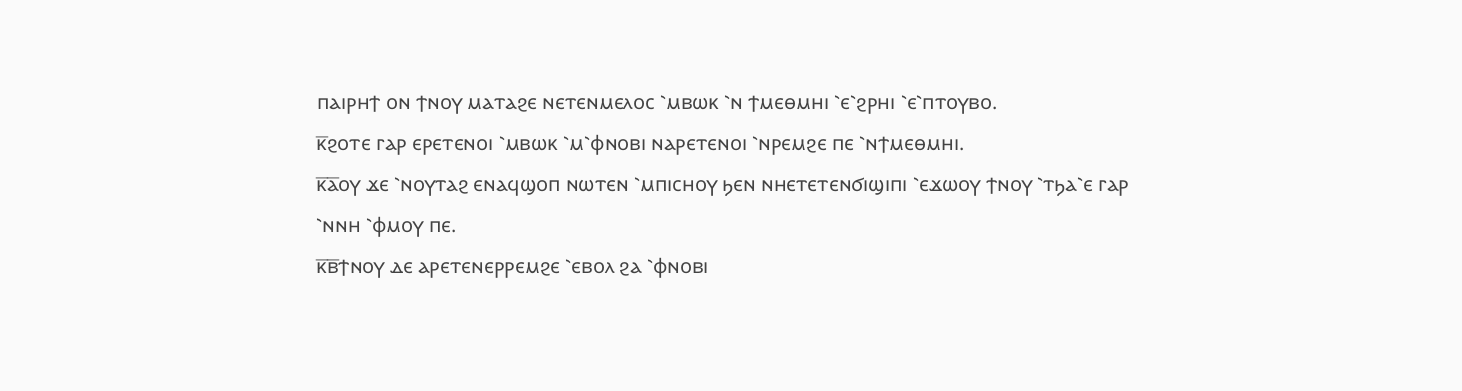ⲡⲁⲓⲣⲏϯ ⲟⲛ ϯⲛⲟⲩ ⲙⲁⲧⲁϩⲉ ⲛⲉⲧⲉⲛⲙⲉⲗⲟⲥ ⳿ⲙⲃⲱⲕ ⳿ⲛ ϯⲙⲉⲑⲙⲏⲓ ⳿ⲉ⳿ϩⲣⲏⲓ ⳿ⲉ⳿ⲡⲧⲟⲩⲃⲟ.
ⲕ̅ϩⲟⲧⲉ ⲅⲁⲣ ⲉⲣⲉⲧⲉⲛⲟⲓ ⳿ⲙⲃⲱⲕ ⳿ⲙ⳿ⲫⲛⲟⲃⲓ ⲛⲁⲣⲉⲧⲉⲛⲟⲓ ⳿ⲛⲣⲉⲙϩⲉ ⲡⲉ ⳿ⲛϯⲙⲉⲑⲙⲏⲓ.
ⲕ̅ⲁ̅ⲟⲩ ϫⲉ ⳿ⲛⲟⲩⲧⲁϩ ⲉⲛⲁϥϣⲟⲡ ⲛⲱⲧⲉⲛ ⳿ⲙⲡⲓⲥⲏⲟⲩ ϧⲉⲛ ⲛⲏⲉⲧⲉⲧⲉⲛϭⲓϣⲓⲡⲓ ⳿ⲉϫⲱⲟⲩ ϯⲛⲟⲩ ⳿ⲧϧⲁ⳿ⲉ ⲅⲁⲣ ⳿ⲛⲛⲏ ⳿ⲫⲙⲟⲩ ⲡⲉ.
ⲕ̅ⲃ̅ϯⲛⲟⲩ ⲇⲉ ⲁⲣⲉⲧⲉⲛⲉⲣⲣⲉⲙϩⲉ ⳿ⲉⲃⲟⲗ ϩⲁ ⳿ⲫⲛⲟⲃⲓ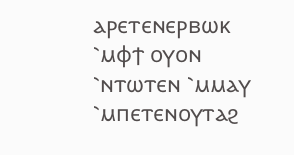ⲁⲣⲉⲧⲉⲛⲉⲣⲃⲱⲕ ⳿ⲙⲫϯ ⲟⲩⲟⲛ ⳿ⲛⲧⲱⲧⲉⲛ ⳿ⲙⲙⲁⲩ ⳿ⲙⲡⲉⲧⲉⲛⲟⲩⲧⲁϩ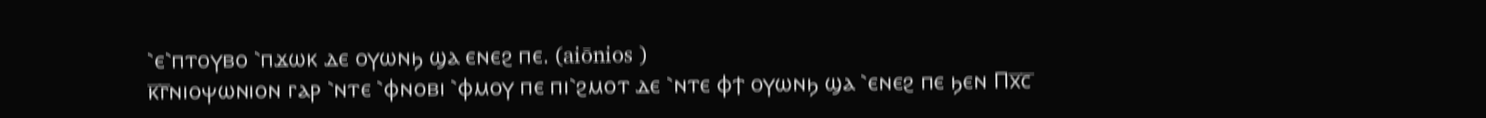⳿ⲉ⳿ⲡⲧⲟⲩⲃⲟ ⳿ⲡϫⲱⲕ ⲇⲉ ⲟⲩⲱⲛϧ ϣⲁ ⲉⲛⲉϩ ⲡⲉ. (aiōnios )
ⲕ̅ⲅ̅ⲛⲓⲟⲯⲱⲛⲓⲟⲛ ⲅⲁⲣ ⳿ⲛⲧⲉ ⳿ⲫⲛⲟⲃⲓ ⳿ⲫⲙⲟⲩ ⲡⲉ ⲡⲓ⳿ϩⲙⲟⲧ ⲇⲉ ⳿ⲛⲧⲉ ⲫϯ ⲟⲩⲱⲛϧ ϣⲁ ⳿ⲉⲛⲉϩ ⲡⲉ ϧⲉⲛ Ⲡⲭ̅ⲥ̅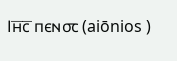Ⲓⲏ̅ⲥ̅ ⲡⲉⲛ⳪ (aiōnios )